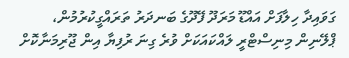ގަވައިދާ ހިލާފަށް އައްޑޫ މަރަދޫ ފޭދޫގެ ބަނދަރު ތަރައްގީކުރުމުން، ޕްލޭނިން މިނިސްޓްރީ ލައްކައަކަށް ވުރެ ގިނަ ރުފިޔާ އިން ޖޫރިމަނާކޮށް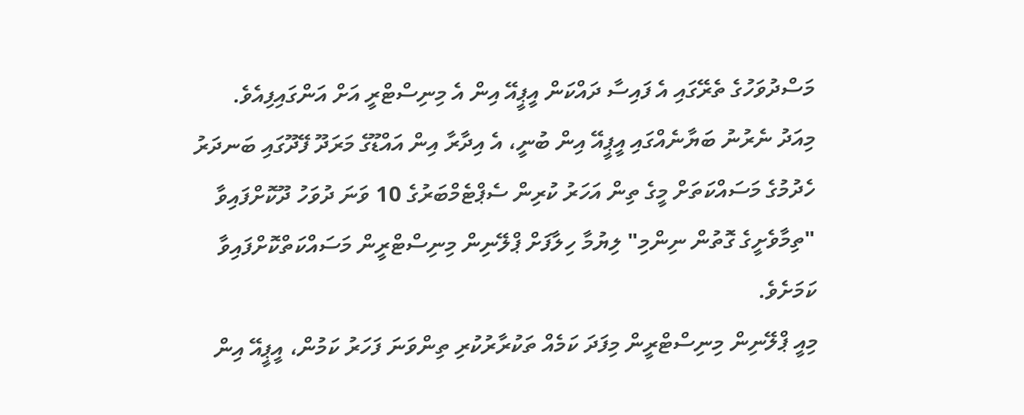މަސްދުވަހުގެ ތެރޭގައި އެ ފައިސާ ދައްކަން އީޕީއޭ އިން އެ މިނިސްޓްރީ އަށް އަންގައިފިއެވެ.
މިއަދު ނެރުނު ބަޔާނެއްގައި އީޕީއޭ އިން ބުނީ، އެ އިދާރާ އިން އައްޑޫގެ މަރަދޫ ފޭދޫގައި ބަނދަރު ހެދުމުގެ މަސައްކަތަށް މީގެ ތިން އަހަރު ކުރިން ސެޕްޓެމްބަރުގެ 10 ވަނަ ދުވަހު ދޫކޮށްފައިވާ "ތިމާވެށީގެ ގޮތުން ނިންމި" ލިޔުމާ ހިލާފަށް ޕްލޭނިން މިނިސްޓްރީން މަސައްކަތްކޮށްފައިވާ ކަމަށެވެ.
މިއީ ޕްލޭނިން މިނިސްޓްރީން މިފަދަ ކަމެއް ތަކުރާރުކުރި ތިންވަނަ ފަހަރު ކަމުން، އީޕީއޭ އިން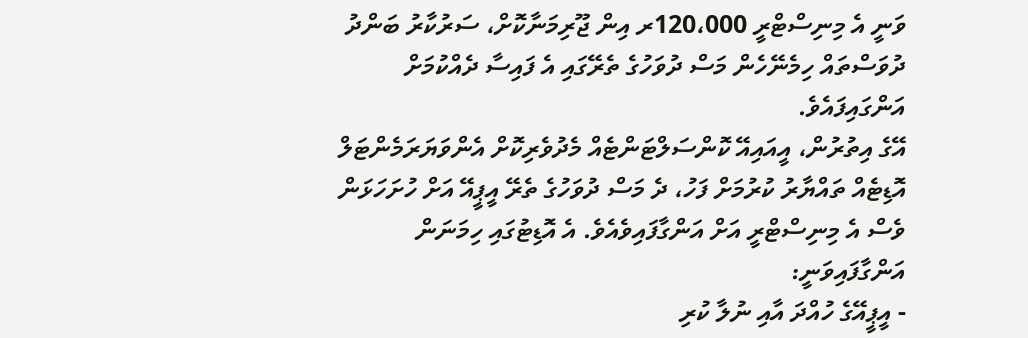ވަނީ އެ މިނިސްޓްރީ 120،000ރ އިން ޖޫރިމަނާކޮށް، ސަރުކާރު ބަންދު ދުވަސްތައް ހިމެނޭހެން މަސް ދުވަހުގެ ތެރޭގައި އެ ފައިސާ ދެއްކުމަށް އަންގައިފައެވެ.
އޭގެ އިތުރުން، އީއައިއޭ ކޮންސަލްޓަންޓެއް މެދުވެރިކޮށް އެންވަޔަރަމެންޓަލް އޮޑިޓެއް ތައްޔާރު ކުރުމަށް ފަހު، ދެ މަސް ދުވަހުގެ ތެރޭ އީޕީއޭ އަށް ހުށަހަޅަން ވެސް އެ މިނިސްޓްރީ އަށް އަންގާފައިވެއެވެ. އެ އޮޑިޓުގައި ހިމަނަން އަންގާފައިވަނީ:
- އީޕީއޭގެ ހުއްދަ އާއި ނުލާ ކުރި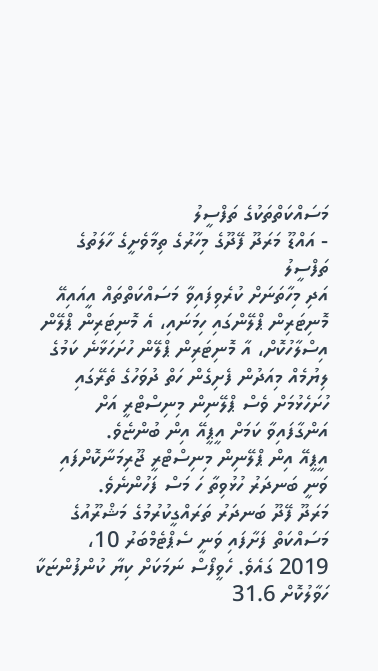މަސައްކަތްތަކުގެ ތަފްސީލު
- އައްޑޫ މަރަދޫ ފޭދޫގެ މިހާރުގެ ތިމާވެށީގެ ހާލަތުގެ ތަފްސީލު
އަދި މިހާތަނަށް ކުރެވިފައިވާ މަސައްކަތްތައް އީއައިއޭ މޮނިޓަރިން ޕްލޭންގައި ހިމަނައި، އެ މޮނިޓަރިން ޕްލޭން އިސްލާހުކޮށް، އާ މޮނިޓަރިން ޕްލޭން ހުށަހަޅާނެ ކަމުގެ ލިޔުމެއް މިއަދުން ފެށިގެން ހަތް ދުވަހުގެ ތެރޭގައި ހުށަހެޅުމަށް ވެސް ޕްލޭނިން މިނިސްޓްރީ އަށް އަންގާފައިވާ ކަމަށް އީޕީއޭ އިން ބުންޏެވެ.
އީޕީއޭ އިން ޕްލޭނިން މިނިސްޓްރީ ޖޫރިމަނާކޮށްފައި ވަނީ ބަނދަރު ހުޅުވިތާ ހަ މަސް ފަހުންނެވެ.
މަރަދޫ ފޭދޫ ބަނދަރު ތަރައްގީކުރުމުގެ މަޝްރޫއުގެ މަސައްކަތް ފަށާފައި ވަނީ ސެޕްޓެމްބަރު 10، 2019 ގައެވެ. ހެވީފޯސް ނަމަކަށް ކިޔާ ކުންފުންޏަކާ ހަވާލުކޮށް 31.6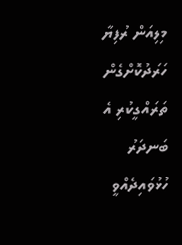މިލިއަން ރުފިޔާ ހަރަދުކޮށްގެން ތަރައްގީކުރި އެ ބަނދަރު ހުޅުވައިދެއްވީ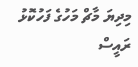މިދިޔަ މާޗް މަހުގެ ފަހުކޮޅު ރައީސް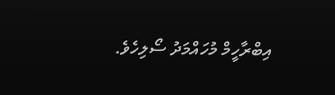އިބްރާހީމް މުހައްމަދު ސޯލިހެވެ.